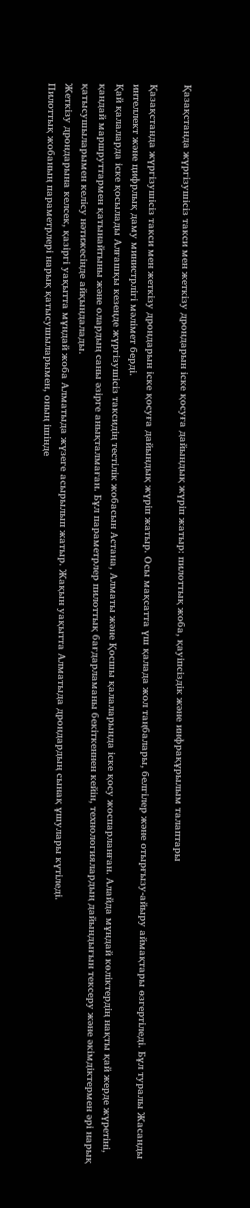Қазақстанда жүргізушісіз такси мен жеткізу дрондарын іске қосуға дайындық жүріп жатыр: пилоттық жоба, қауіпсіздік және инфрақұрылым талаптары

Қазақстанда жүргізушісіз такси мен жеткізу дрондарын іске қосуға дайындық жүріп жатыр. Осы мақсатта үш қалада жол таңбалары, белгілер және отырғызу-айыру аймақтары өзгертіледі. Бұл туралы Жасанды интеллект және цифрлық даму министрлігі мәлімет берді.
Қай қалаларда іске қосылады Алғашқы кезеңде жүргізушісіз таксидің тестілік жобасын Астана, Алматы және Қосшы қалаларында іске қосу жоспарланған. Алайда мұндай көліктердің нақты қай жерде жүретіні, қандай маршруттармен қатынайтыны және олардың саны әзірге анықталмаған. Бұл параметрлер пилоттық бағдарламаны бекіткеннен кейін, технологиялардың дайындығын тексеру және әкімдіктермен әрі нарық қатысушыларымен келісу нәтижесінде айқындалады.
Жеткізу дрондарына келсек, қазіргі уақытта мұндай жоба Алматыда жүзеге асырылып жатыр. Жақын уақытта Алматыда дрондардың сынақ ұшулары күтіледі.
Пилоттық жобаның параметрлері нарық қатысушыларымен, оның ішінде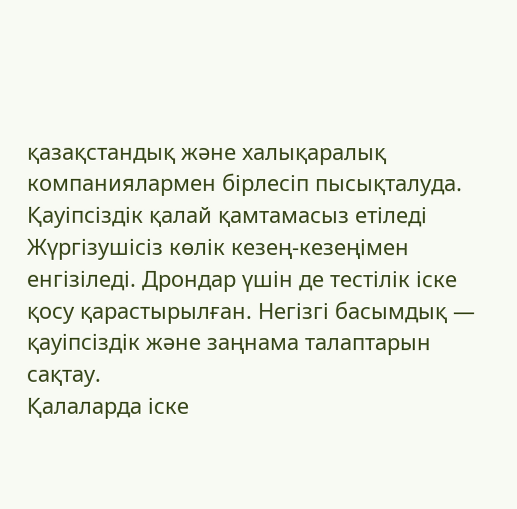қазақстандық және халықаралық компаниялармен бірлесіп пысықталуда.
Қауіпсіздік қалай қамтамасыз етіледі Жүргізушісіз көлік кезең-кезеңімен енгізіледі. Дрондар үшін де тестілік іске қосу қарастырылған. Негізгі басымдық — қауіпсіздік және заңнама талаптарын сақтау.
Қалаларда іске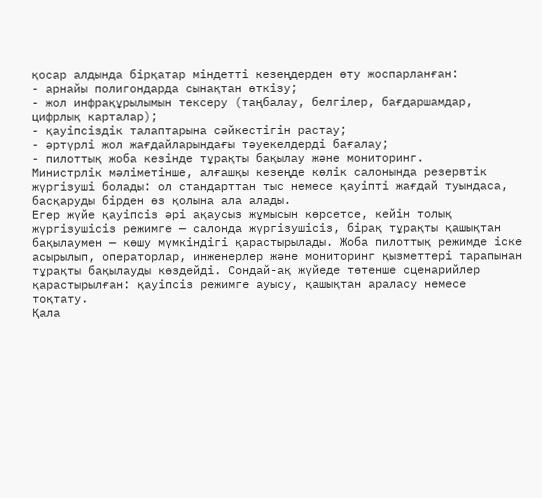қосар алдында бірқатар міндетті кезеңдерден өту жоспарланған:
- арнайы полигондарда сынақтан өткізу;
- жол инфрақұрылымын тексеру (таңбалау, белгілер, бағдаршамдар, цифрлық карталар);
- қауіпсіздік талаптарына сәйкестігін растау;
- әртүрлі жол жағдайларындағы тәуекелдерді бағалау;
- пилоттық жоба кезінде тұрақты бақылау және мониторинг.
Министрлік мәліметінше, алғашқы кезеңде көлік салонында резервтік жүргізуші болады: ол стандарттан тыс немесе қауіпті жағдай туындаса, басқаруды бірден өз қолына ала алады.
Егер жүйе қауіпсіз әрі ақаусыз жұмысын көрсетсе, кейін толық жүргізушісіз режимге — салонда жүргізушісіз, бірақ тұрақты қашықтан бақылаумен — көшу мүмкіндігі қарастырылады. Жоба пилоттық режимде іске асырылып, операторлар, инженерлер және мониторинг қызметтері тарапынан тұрақты бақылауды көздейді. Сондай-ақ жүйеде төтенше сценарийлер қарастырылған: қауіпсіз режимге ауысу, қашықтан араласу немесе тоқтату.
Қала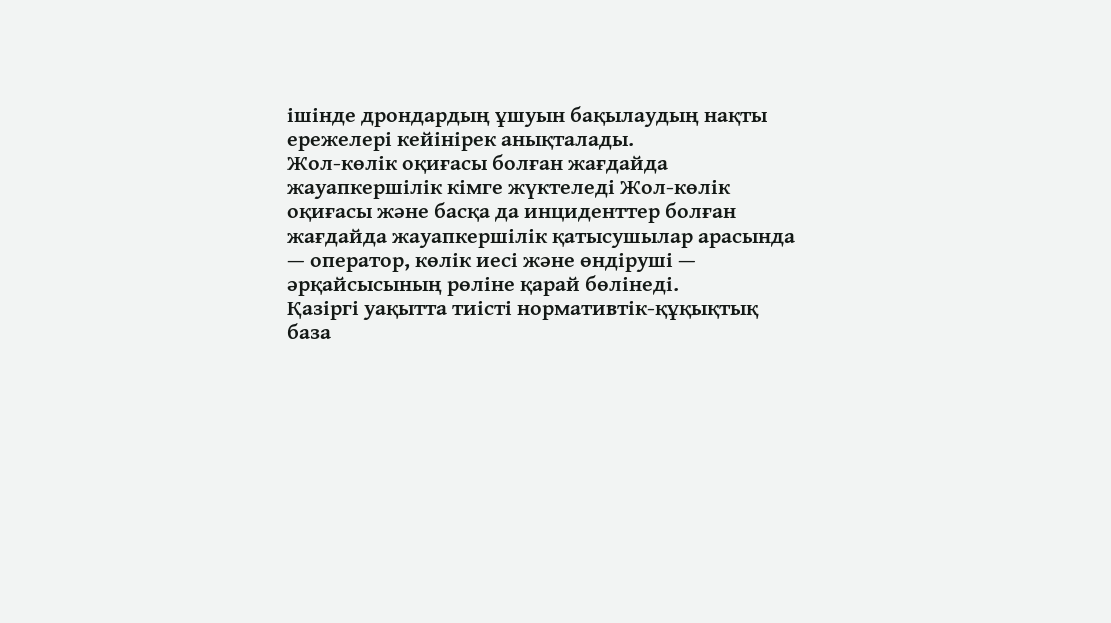ішінде дрондардың ұшуын бақылаудың нақты ережелері кейінірек анықталады.
Жол-көлік оқиғасы болған жағдайда жауапкершілік кімге жүктеледі Жол-көлік оқиғасы және басқа да инциденттер болған жағдайда жауапкершілік қатысушылар арасында — оператор, көлік иесі және өндіруші — әрқайсысының рөліне қарай бөлінеді.
Қазіргі уақытта тиісті нормативтік-құқықтық база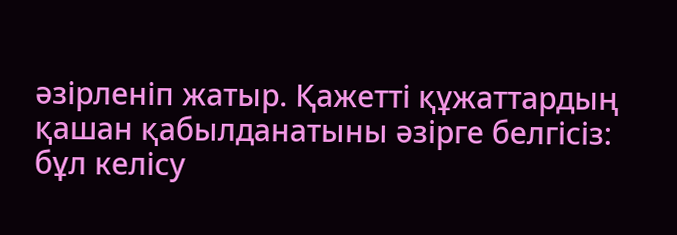әзірленіп жатыр. Қажетті құжаттардың қашан қабылданатыны әзірге белгісіз: бұл келісу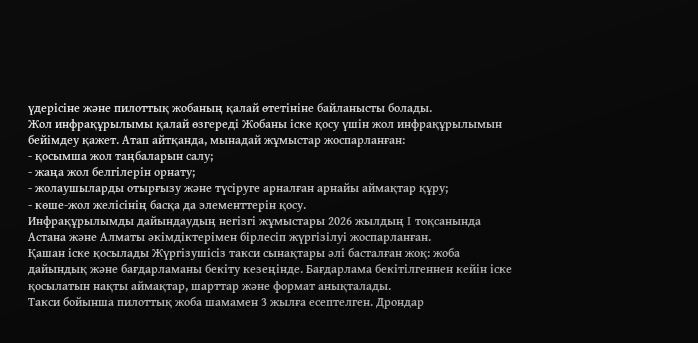үдерісіне және пилоттық жобаның қалай өтетініне байланысты болады.
Жол инфрақұрылымы қалай өзгереді Жобаны іске қосу үшін жол инфрақұрылымын бейімдеу қажет. Атап айтқанда, мынадай жұмыстар жоспарланған:
- қосымша жол таңбаларын салу;
- жаңа жол белгілерін орнату;
- жолаушыларды отырғызу және түсіруге арналған арнайы аймақтар құру;
- көше-жол желісінің басқа да элементтерін қосу.
Инфрақұрылымды дайындаудың негізгі жұмыстары 2026 жылдың I тоқсанында Астана және Алматы әкімдіктерімен бірлесіп жүргізілуі жоспарланған.
Қашан іске қосылады Жүргізушісіз такси сынақтары әлі басталған жоқ: жоба дайындық және бағдарламаны бекіту кезеңінде. Бағдарлама бекітілгеннен кейін іске қосылатын нақты аймақтар, шарттар және формат анықталады.
Такси бойынша пилоттық жоба шамамен 3 жылға есептелген. Дрондар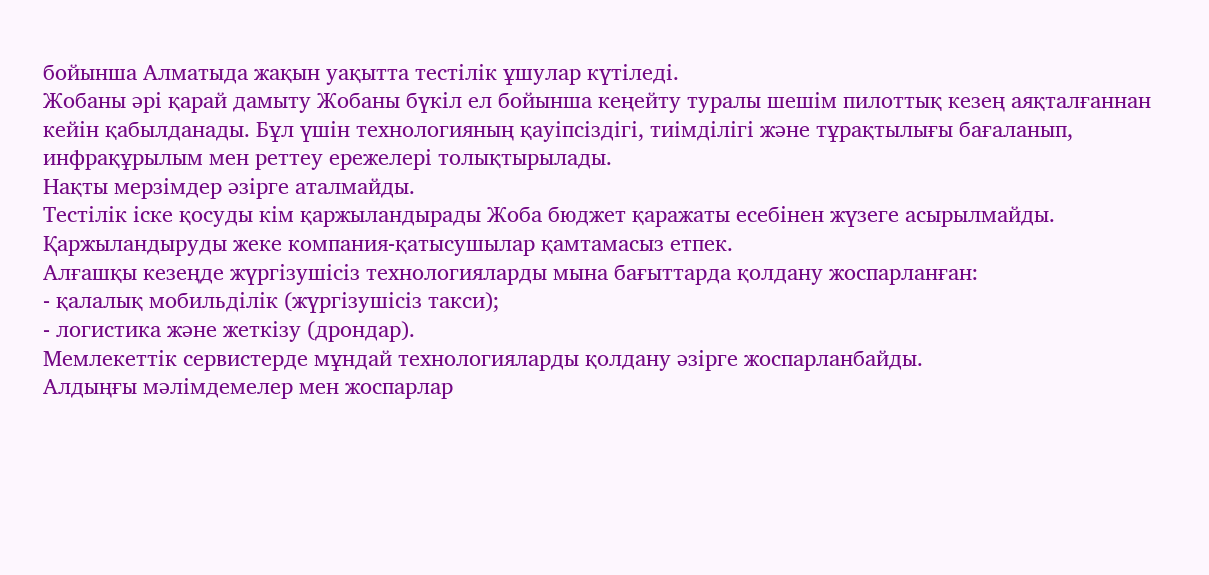бойынша Алматыда жақын уақытта тестілік ұшулар күтіледі.
Жобаны әрі қарай дамыту Жобаны бүкіл ел бойынша кеңейту туралы шешім пилоттық кезең аяқталғаннан кейін қабылданады. Бұл үшін технологияның қауіпсіздігі, тиімділігі және тұрақтылығы бағаланып, инфрақұрылым мен реттеу ережелері толықтырылады.
Нақты мерзімдер әзірге аталмайды.
Тестілік іске қосуды кім қаржыландырады Жоба бюджет қаражаты есебінен жүзеге асырылмайды. Қаржыландыруды жеке компания-қатысушылар қамтамасыз етпек.
Алғашқы кезеңде жүргізушісіз технологияларды мына бағыттарда қолдану жоспарланған:
- қалалық мобильділік (жүргізушісіз такси);
- логистика және жеткізу (дрондар).
Мемлекеттік сервистерде мұндай технологияларды қолдану әзірге жоспарланбайды.
Алдыңғы мәлімдемелер мен жоспарлар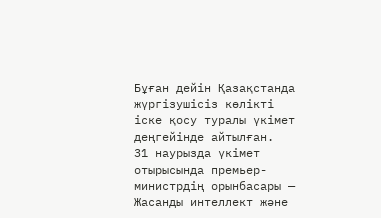Бұған дейін Қазақстанда жүргізушісіз көлікті іске қосу туралы үкімет деңгейінде айтылған.
31 наурызда үкімет отырысында премьер-министрдің орынбасары — Жасанды интеллект және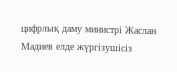цифрлық даму министрі Жаслан Мадиев елде жүргізушісіз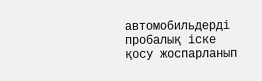автомобильдерді пробалық іске қосу жоспарланып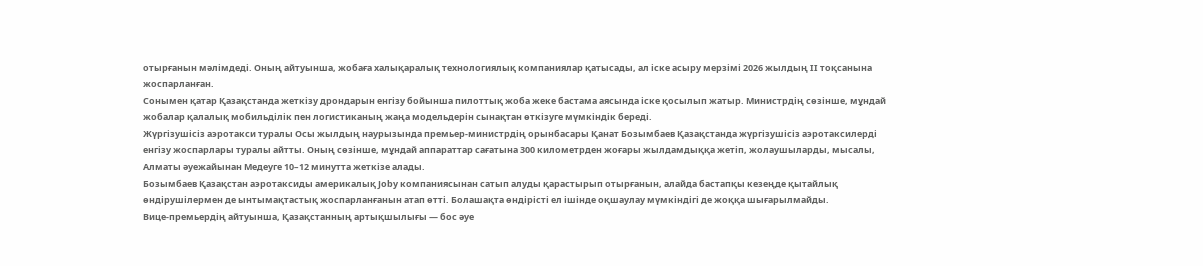отырғанын мәлімдеді. Оның айтуынша, жобаға халықаралық технологиялық компаниялар қатысады, ал іске асыру мерзімі 2026 жылдың II тоқсанына жоспарланған.
Сонымен қатар Қазақстанда жеткізу дрондарын енгізу бойынша пилоттық жоба жеке бастама аясында іске қосылып жатыр. Министрдің сөзінше, мұндай жобалар қалалық мобильділік пен логистиканың жаңа модельдерін сынақтан өткізуге мүмкіндік береді.
Жүргізушісіз аэротакси туралы Осы жылдың наурызында премьер-министрдің орынбасары Қанат Бозымбаев Қазақстанда жүргізушісіз аэротаксилерді енгізу жоспарлары туралы айтты. Оның сөзінше, мұндай аппараттар сағатына 300 километрден жоғары жылдамдыққа жетіп, жолаушыларды, мысалы, Алматы әуежайынан Медеуге 10–12 минутта жеткізе алады.
Бозымбаев Қазақстан аэротаксиды америкалық Joby компаниясынан сатып алуды қарастырып отырғанын, алайда бастапқы кезеңде қытайлық өндірушілермен де ынтымақтастық жоспарланғанын атап өтті. Болашақта өндірісті ел ішінде оқшаулау мүмкіндігі де жоққа шығарылмайды.
Вице-премьердің айтуынша, Қазақстанның артықшылығы — бос әуе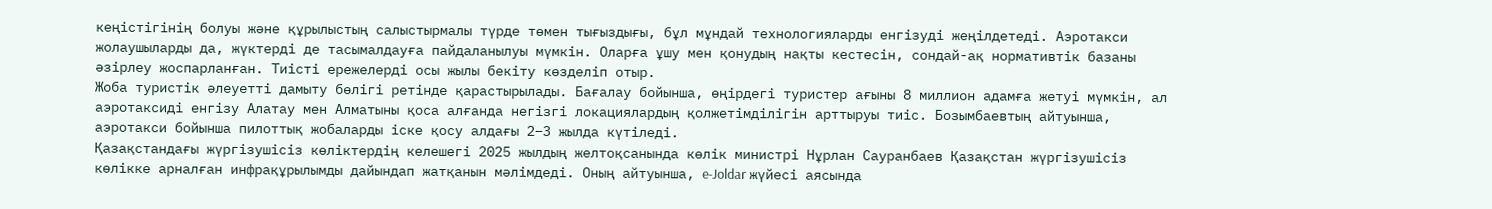кеңістігінің болуы және құрылыстың салыстырмалы түрде төмен тығыздығы, бұл мұндай технологияларды енгізуді жеңілдетеді. Аэротакси жолаушыларды да, жүктерді де тасымалдауға пайдаланылуы мүмкін. Оларға ұшу мен қонудың нақты кестесін, сондай-ақ нормативтік базаны әзірлеу жоспарланған. Тиісті ережелерді осы жылы бекіту көзделіп отыр.
Жоба туристік әлеуетті дамыту бөлігі ретінде қарастырылады. Бағалау бойынша, өңірдегі туристер ағыны 8 миллион адамға жетуі мүмкін, ал аэротаксиді енгізу Алатау мен Алматыны қоса алғанда негізгі локациялардың қолжетімділігін арттыруы тиіс. Бозымбаевтың айтуынша, аэротакси бойынша пилоттық жобаларды іске қосу алдағы 2–3 жылда күтіледі.
Қазақстандағы жүргізушісіз көліктердің келешегі 2025 жылдың желтоқсанында көлік министрі Нұрлан Сауранбаев Қазақстан жүргізушісіз көлікке арналған инфрақұрылымды дайындап жатқанын мәлімдеді. Оның айтуынша, e-Joldar жүйесі аясында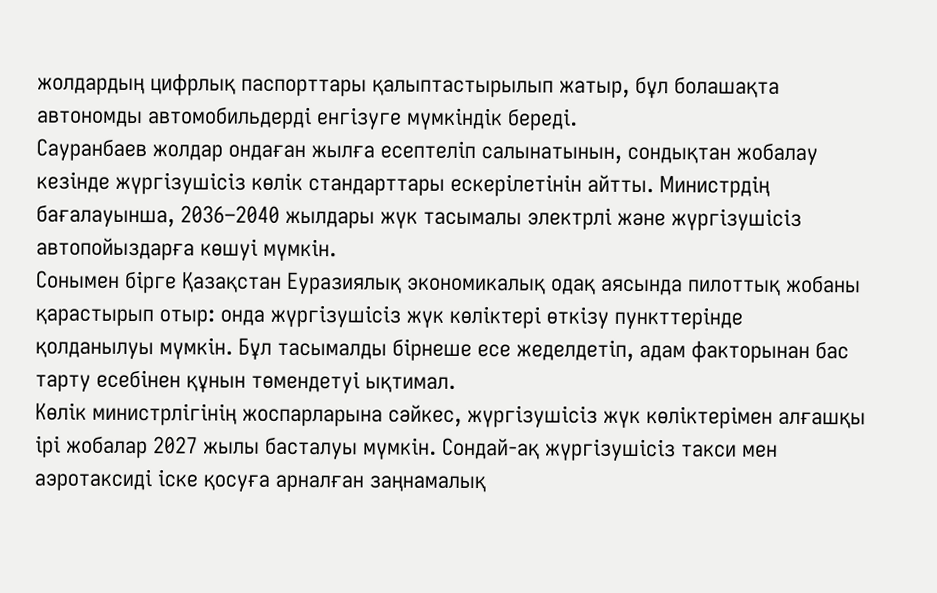жолдардың цифрлық паспорттары қалыптастырылып жатыр, бұл болашақта автономды автомобильдерді енгізуге мүмкіндік береді.
Сауранбаев жолдар ондаған жылға есептеліп салынатынын, сондықтан жобалау кезінде жүргізушісіз көлік стандарттары ескерілетінін айтты. Министрдің бағалауынша, 2036–2040 жылдары жүк тасымалы электрлі және жүргізушісіз автопойыздарға көшуі мүмкін.
Сонымен бірге Қазақстан Еуразиялық экономикалық одақ аясында пилоттық жобаны қарастырып отыр: онда жүргізушісіз жүк көліктері өткізу пункттерінде қолданылуы мүмкін. Бұл тасымалды бірнеше есе жеделдетіп, адам факторынан бас тарту есебінен құнын төмендетуі ықтимал.
Көлік министрлігінің жоспарларына сәйкес, жүргізушісіз жүк көліктерімен алғашқы ірі жобалар 2027 жылы басталуы мүмкін. Сондай-ақ жүргізушісіз такси мен аэротаксиді іске қосуға арналған заңнамалық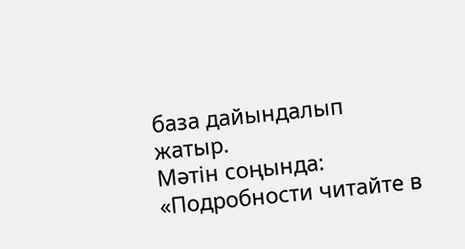база дайындалып жатыр.
Мәтін соңында: «Подробности читайте в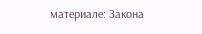материале: Закона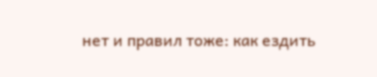нет и правил тоже: как ездить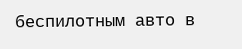беспилотным авто в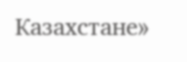Казахстане»